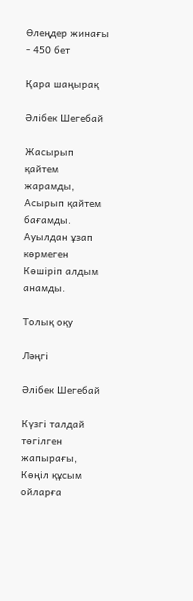Өлеңдер жинағы - 450 бет

Қара шаңырақ

Әлібек Шегебай

Жасырып қайтем жарамды,
Асырып қайтем бағамды.
Ауылдан ұзап көрмеген
Көшіріп алдым анамды.

Толық оқу

Ләңгі

Әлібек Шегебай

Күзгі талдай төгілген жапырағы,
Көңіл құсым ойларға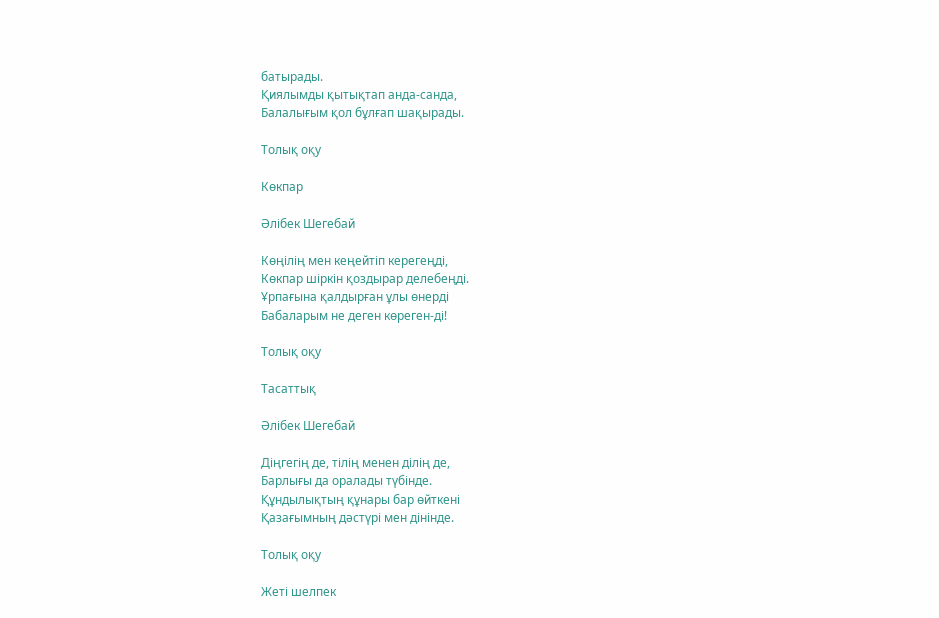батырады.
Қиялымды қытықтап анда-санда,
Балалығым қол бұлғап шақырады.

Толық оқу

Көкпар

Әлібек Шегебай

Көңілің мен кеңейтіп керегеңді,
Көкпар шіркін қоздырар делебеңді.
Ұрпағына қалдырған ұлы өнерді
Бабаларым не деген көреген-ді!

Толық оқу

Тасаттық

Әлібек Шегебай

Діңгегің де, тілің менен ділің де,
Барлығы да оралады түбінде.
Құндылықтың құнары бар өйткені
Қазағымның дәстүрі мен дінінде.

Толық оқу

Жеті шелпек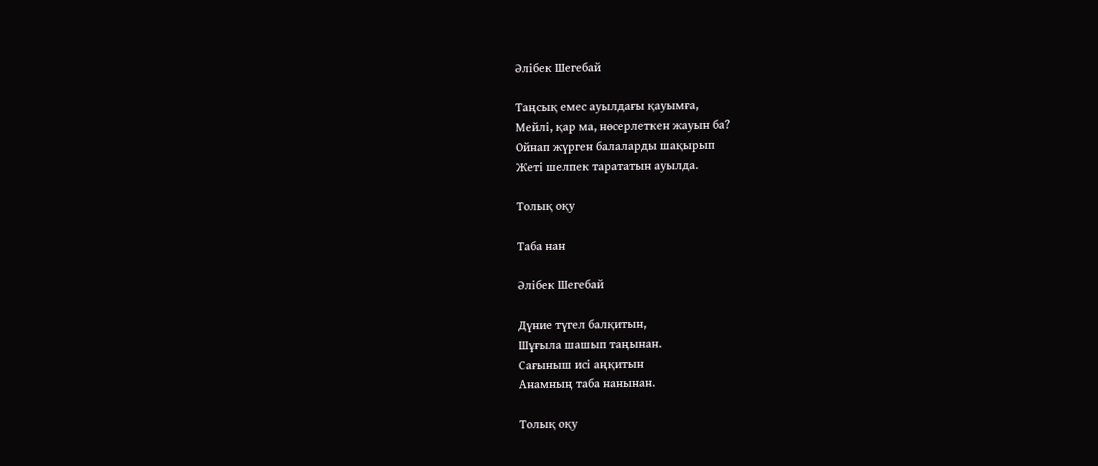Әлібек Шегебай

Таңсық емес ауылдағы қауымға,
Мейлі, қар ма, нөсерлеткен жауын ба?
Ойнап жүрген балаларды шақырып
Жеті шелпек тарататын ауылда.

Толық оқу

Таба нан

Әлібек Шегебай

Дүние түгел балқитын,
Шұғыла шашып таңынан.
Сағыныш исі аңқитын
Анамның таба нанынан.

Толық оқу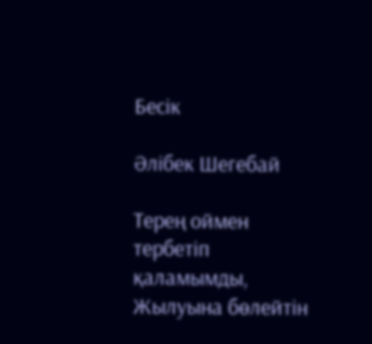Бесік

Әлібек Шегебай

Терең оймен тербетіп қаламымды,
Жылуына бөлейтін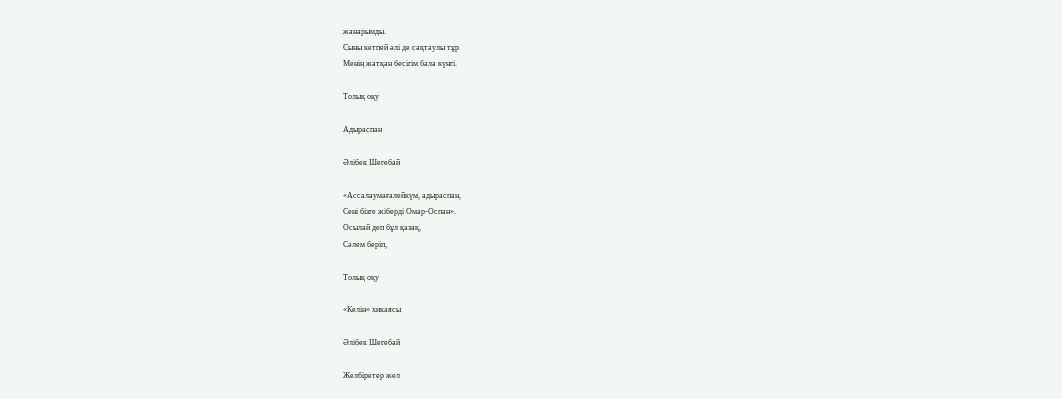жанарымды.
Сыны кетпей әлі де сақтаулы тұр
Менің жатқан бесігім бала күнгі.

Толық оқу

Адыраспан

Әлібек Шегебай

«Ассалаумағалейкүм, адыраспан,
Сені бізге жіберді Омар-Оспан».
Осылай деп бұл қазақ,
Сәлем беріп,

Толық оқу

«Келін» хикаясы

Әлібек Шегебай

Желбіретер жел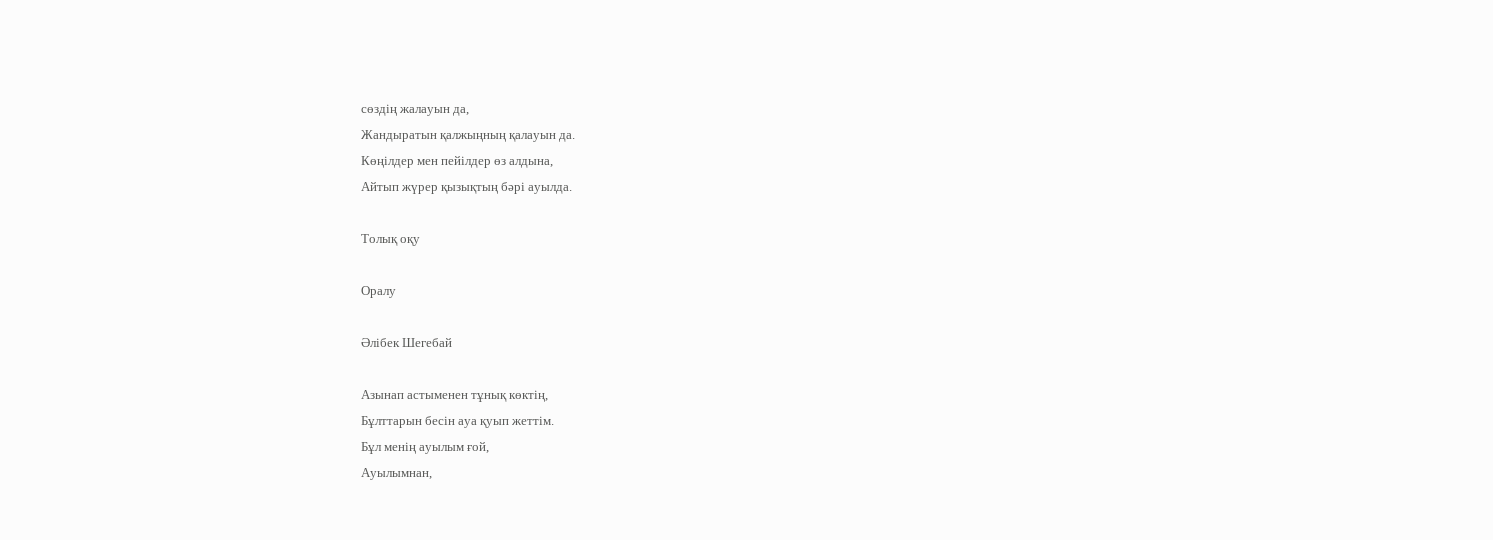сөздің жалауын да,
Жандыратын қалжыңның қалауын да.
Көңілдер мен пейілдер өз алдына,
Айтып жүрер қызықтың бәрі ауылда.

Толық оқу

Оралу

Әлібек Шегебай

Азынап астыменен тұнық көктің,
Бұлттарын бесін ауа қуып жеттім.
Бұл менің ауылым ғой,
Ауылымнан,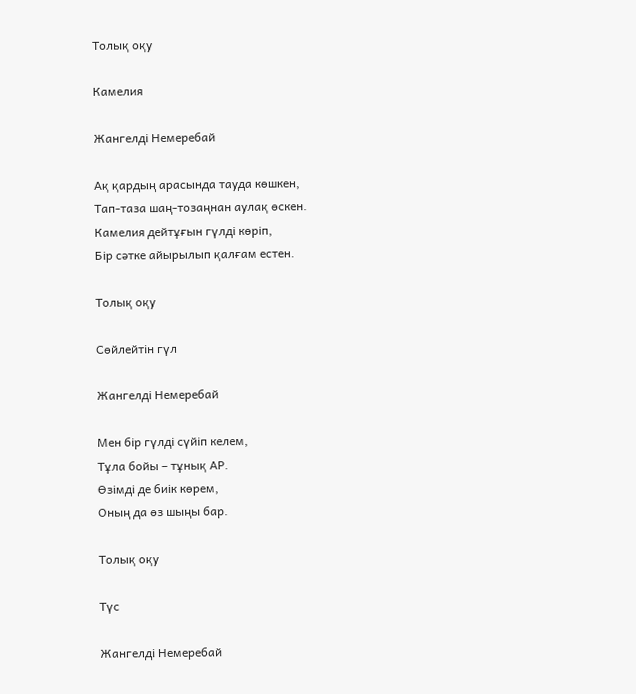Толық оқу

Камелия

Жангелді Немеребай

Ақ қардың арасында тауда көшкен,
Тап-таза шаң-тозаңнан аулақ өскен.
Камелия дейтұғын гүлді көріп,
Бір сәтке айырылып қалғам естен.

Толық оқу

Сөйлейтін гүл

Жангелді Немеребай

Мен бір гүлді сүйіп келем,
Тұла бойы – тұнық АР.
Өзімді де биік көрем,
Оның да өз шыңы бар.

Толық оқу

Түс

Жангелді Немеребай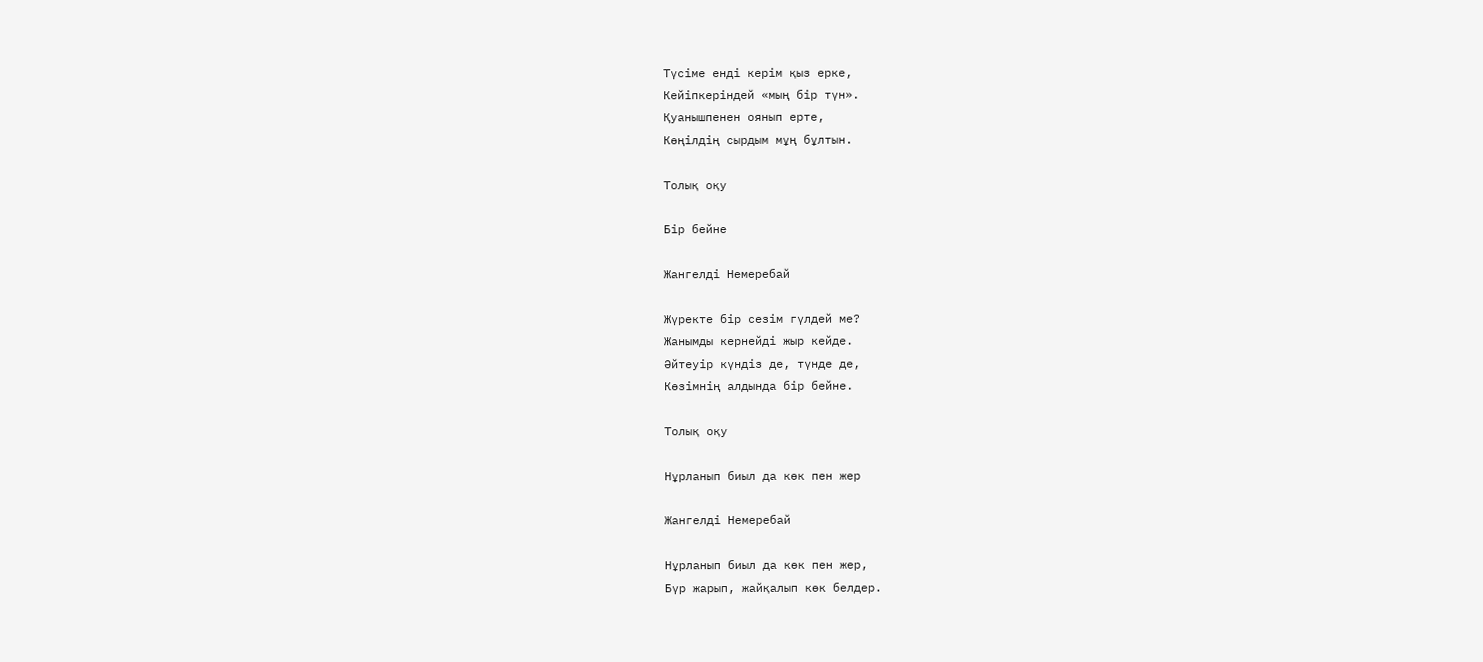Түсіме енді керім қыз ерке,
Кейіпкеріндей «мың бір түн».
Қуанышпенен оянып ерте,
Көңілдің сырдым мұң бұлтын.

Толық оқу

Бір бейне

Жангелді Немеребай

Жүректе бір сезім гүлдей ме?
Жанымды кернейді жыр кейде.
Әйтеуір күндіз де, түнде де,
Көзімнің алдында бір бейне.

Толық оқу

Нұрланып биыл да көк пен жер

Жангелді Немеребай

Нұрланып биыл да көк пен жер,
Бүр жарып, жайқалып көк белдер.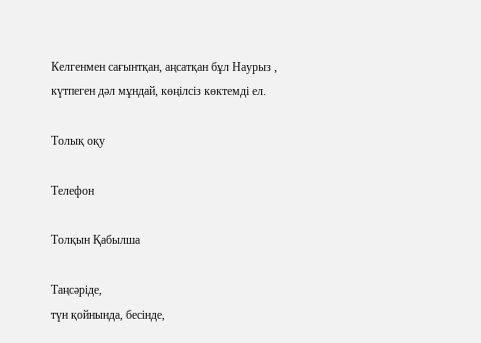Келгенмен сағынтқан, аңсатқан бұл Наурыз ,
күтпеген дәл мұндай, көңілсіз көктемді ел.

Толық оқу

Телефон

Толқын Қабылша

Таңсәріде,
түн қойнында, бесінде,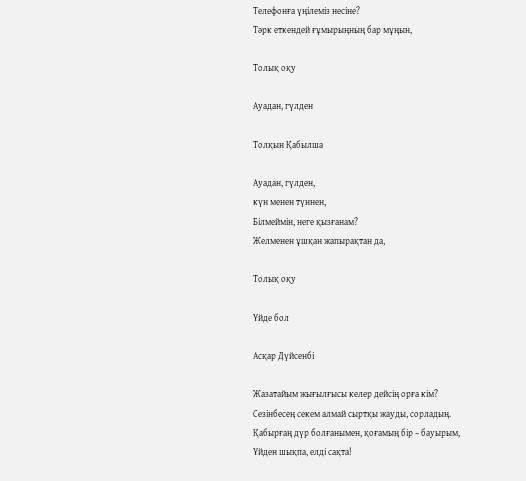Телефонға үңілеміз несіне?
Тәрк еткендей ғұмырыңның бар мұңын,

Толық оқу

Ауадан, гүлден

Толқын Қабылша

Ауадан, гүлден,
күн менен түннен,
Білмеймін, неге қызғанам?
Желменен ұшқан жапырақтан да,

Толық оқу

Үйде бол

Асқар Дүйсенбі

Жазатайым жығылғысы келер дейсің орға кім?
Сезінбесең секем алмай сыртқы жауды, сорладың.
Қабырғаң дүр болғанымен, қоғамың бір – бауырым,
Үйден шықпа, елді сақта!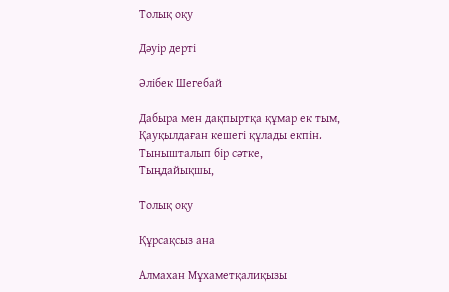Толық оқу

Дәуір дерті

Әлібек Шегебай

Дабыра мен дақпыртқа құмар ек тым,
Қауқылдаған кешегі құлады екпін.
Тынышталып бір сәтке,
Тыңдайықшы,

Толық оқу

Құрсақсыз ана

Алмахан Мұхаметқалиқызы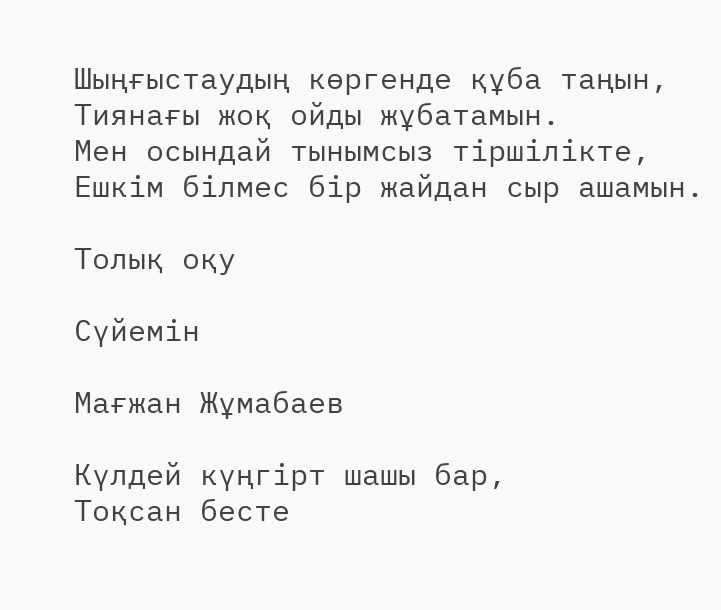Шыңғыстаудың көргенде құба таңын,
Тиянағы жоқ ойды жұбатамын.
Мен осындай тынымсыз тiршiлiкте,
Ешкiм бiлмес бiр жайдан сыр ашамын.

Толық оқу

Сүйемін

Мағжан Жұмабаев

Күлдей күңгірт шашы бар,
Тоқсан бесте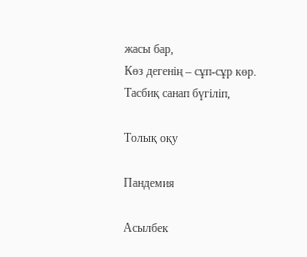жасы бар,
Көз дегенің – сұп-сұр көр.
Тасбиқ санап бүгіліп,

Толық оқу

Пандемия

Асылбек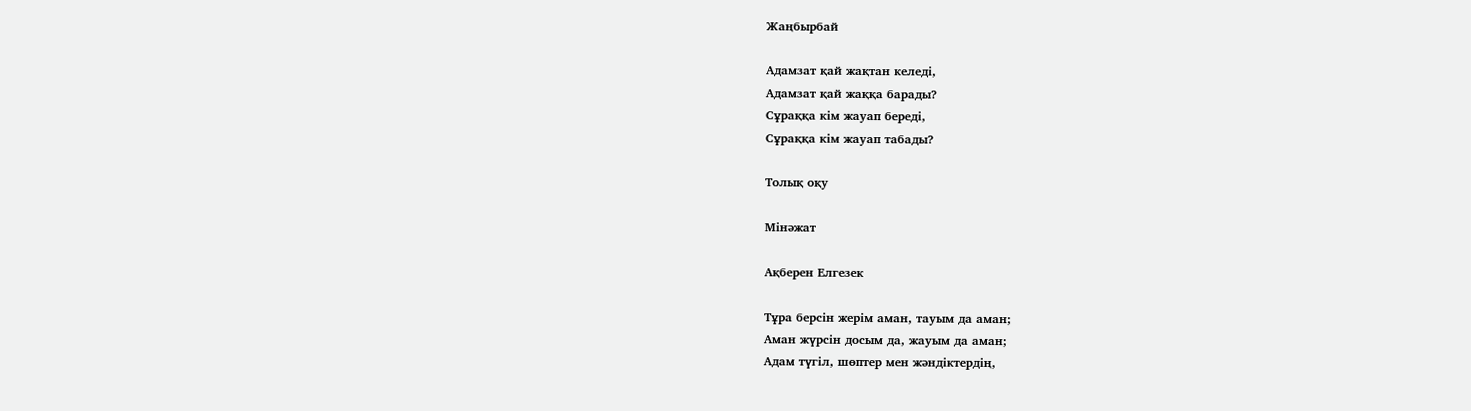Жаңбырбай

Адамзат қай жақтан келеді,
Адамзат қай жаққа барады?
Сұраққа кім жауап береді,
Сұраққа кім жауап табады?

Толық оқу

Мінәжат

Ақберен Елгезек

Тұра берсін жерім аман, тауым да аман;
Аман жүрсін досым да, жауым да аман;
Адам түгіл, шөптер мен жәндіктердің,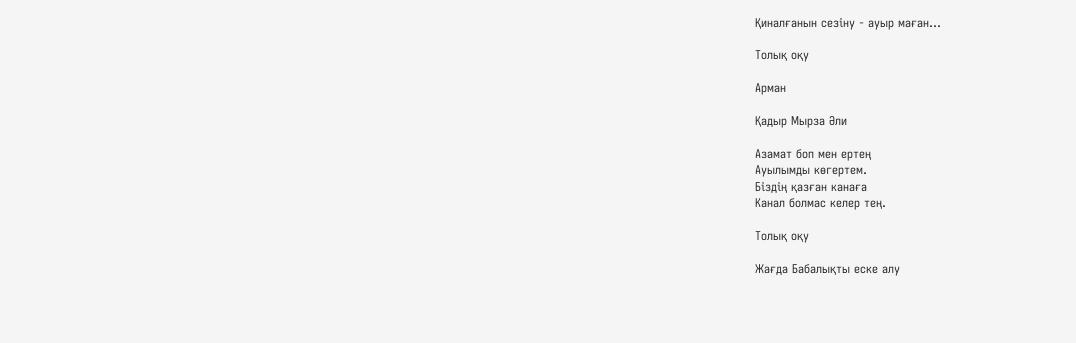Қиналғанын сезіну - ауыр маған...

Толық оқу

Арман

Қадыр Мырза Әли

Азамат боп мен ертең
Ауылымды көгертем.
Біздің қазған канаға
Канал болмас келер тең.

Толық оқу

Жағда Бабалықты еске алу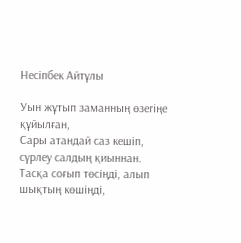Несіпбек Айтұлы

Уын жұтып заманның өзегіңе құйылған,
Сары атандай саз кешіп, сүрлеу салдың қиыннан.
Тасқа соғып төсіңді, алып шықтың көшіңді,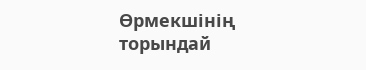Өрмекшінің торындай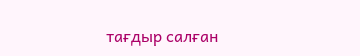тағдыр салған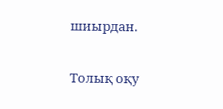шиырдан.

Толық оқу